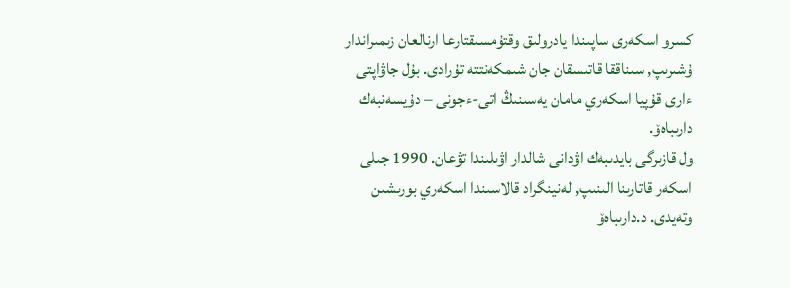كسرو اسكەرى ساپىندا يادرولىق وقتۇمسىقتارعا ارنالعان زىمىراندار ۇشىرىپ, سىناققا قاتىسقان جان شىمكەنتتە تۇرادى. بۇل جاۋاپتى ءارى قۇپيا اسكەري مامان يەسىنىڭ اتى-ءجونى – دۇيسەنبەك دارىباەۆ.
ول قازىرگى بايدىبەك اۋدانى شالدار اۋىلىندا تۋعان. 1990 جىلى اسكەر قاتارىنا الىنىپ, لەنينگراد قالاسىندا اسكەري بورىشىن وتەيدى. د.دارىباەۆ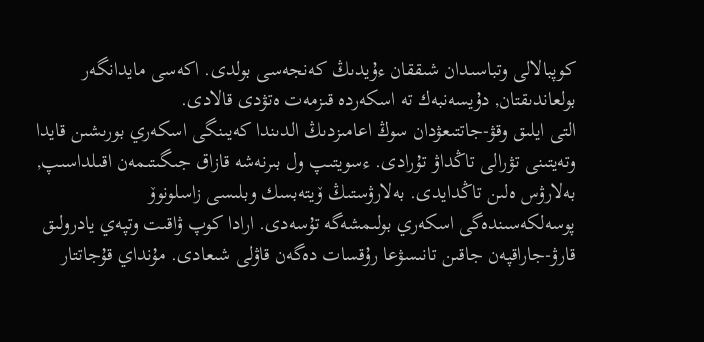كوپبالالى وتباسىدان شىققان ءۇيدىڭ كەنجەسى بولدى. اكەسى مايدانگەر بولعاندىقتان, دۇيسەنبەك تە اسكەردە قىزمەت ەتۋدى قالادى.
التى ايلىق وقۋ-جاتتىعۋدان سوڭ اعامىزدىڭ الدىندا كەيىنگى اسكەري بورىشىن قايدا وتەيتىنى تۋرالى تاڭداۋ تۇرادى. ءسويتىپ ول بىرنەشە قازاق جىگىتىمەن اقىلداسىپ, بەلارۋس ەلىن تاڭدايدى. بەلارۋستىڭ ۆيتەبسك وبلىسى زاسلونوۆ پوسەلكەسىندەگى اسكەري بولىمشەگە تۇسەدى. ارادا كوپ ۋاقىت وتپەي يادرولىق قارۋ-جاراقپەن جاقىن تانىسۋعا رۇقسات دەگەن قاۋلى شىعادى. مۇنداي قۇجاتتار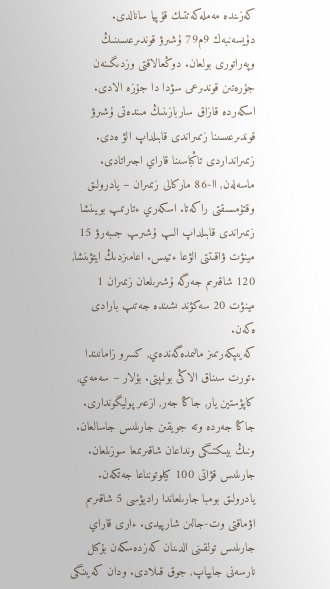كەزىندە مەملەكەتتىك قۇپيا سانالدى. دۇيسەنبەك 9م79 ۇشىرۋ قوندىرعىسىنىڭ وپەراتورى بولعان. دوڭعالاقتى وزدىگىنەن جۇرەتىن قوندىرعى سۋدا دا جۇزە الادى. اسكەردە قازاق ساربازىنىڭ مىندەتى ۇشىرۋ قوندىرعىسىنا زىمىراندى قابىلداپ الۋ ەدى. زىمىرانداردى تاڭباسىنا قاراي اجىراتادى. ماسەلەن, اا-86 ماركالى زىمىران – يادرولىق وقتۇمسىقتى راكەتا. اسكەري ءتارتىپ بويىنشا زىمىراندى قابىلداپ الىپ ۇشىرىپ جىبەرۋ 15 مينۋت ۋاقىتتى الۋعا ءتيىس. اعامىزدىڭ ايتۋىنشا, 120 شاقىرىم جەرگە ۇشىرىلعان زىمىران 1 مينۋت 20 سەكۋند ىشىندە جەتىپ بارادى ەكەن.
كەيىپكەرىمىز مالىمدەگەندەي, كسرو زامانىندا ءتورت سىناق الاڭى بولىپتى. بۇلار – سەمەي, كاپۋستين يار, جاڭا جەر, ازعىر پوليگوندارى. جاڭا جەردە وتە جويقىن جارىلىس جاسالعان. ونىڭ بيىكتىگى ونداعان شاقىرىمعا سوزىلعان. جارىلىس قۋاتى 100 كيلوتونناعا جەتكەن. يادرولىق بومبا جارىلعاندا راديۋسى 5 شاقىرىم اۋماقتى وت-جالىن شارپيدى. ءارى قاراي جارىلىس تولقىنى الدىنان كەزدەسكەن بۇكىل نارسەنى جايپاپ, جوق قىلادى. ودان كەيىنگى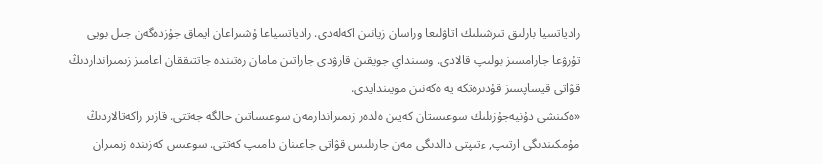رادياتسيا بارلىق تىرشىلىك اتاۋلىعا وراسان زيانىن اكەلەدى. رادياتسياعا ۇشىراعان ايماق جۇزدەگەن جىل بويى تۇرۋعا جارامسىز بولىپ قالادى. وسىنداي جويقىن قارۋدى جاراتىن مامان رەتىندە جاتتىققان اعامىز زىمىرانداردىڭ قۋاتى قيساپسىز قۇدىرەتكە يە ەكەنىن مويىندايدى.
«ەكىنشى دۇنيەجۇزىلىك سوعىستان كەيىن ەلدەر زىمىراندارمەن سوعىساتىن حالگە جەتتى. قازىر راكەتالاردىڭ مۇمكىندىگى ارتىپ, ءتىپتى دالدىگى مەن جارىلىس قۋاتى جاعىنان دامىپ كەتتى. سوعىس كەزىندە زىمىران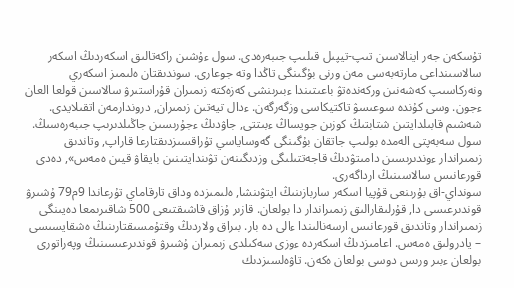تۇسكەن جەر اينالاسىن تىپ-تيپىل قىلىپ جىبەرەدى. سول ءۇشىن راكەتالىق اسكەردىڭ اسكەر سالاسىنداعى مارتەبەسى مەن ورنى بۇگىنگى تاڭدا وتە جوعارى. سوندىقتان ەلىمىز اسكەري ونەركاسىپ كەشەنىن وركەندەتۋ باعىتىندا ءبىرىنشى كەزەكتە زىمىران قۇراستىرۋ سالاسىن قولعا العان ءجون. وسى كۇندە سوعىسۋ تاكتيكاسى وزگەرگەن. ءدال تيەتىن زىمىران, دروندارمەن اتقىلايدى. شەشىم قابىلدايتىن شتابتىڭ كوزىن جويساڭ ءبىتتى, جاۋدىڭ ءجۇرىسىن جاڭىلدىرىپ جىبەرەسىڭ. سول سەبەپتى الەمدە بولىپ جاتقان بۇگىنگى گەوساياسي تۇراقسىزدىقتارعا قاراپ, وتاندىق زىمىراندار ءوندىرىسىن دامىتۋدىڭ قاجەتتىلىگى وزدىگىنەن تۋىندايتىنىن بايقاۋ قيىن ەمەس», دەدى قورعانىس سالاسىنىڭ ارداگەرى.
سونداي-اق بۇرىنعى قۇپيا اسكەر ساربازىنىڭ ايتۋىنشا, ەلىمىزدە وداق تارقاماي تۇرعاندا 9م79 ۇشىرۋ قوندىرعىسى دا, قۇرلىقارالىق زىمىراندار دا بولعان. قازىر ۇزاق قاشىقتىعى 500 شاقىرىمعا دەيىنگى زىمىراندار وتاندىق قورعانىس ارسەنالىندا ءالى دە بار. بىراق ولاردىڭ وقتۇمسىقتارىنىڭ ەشقايسىسى – يادرولىق ەمەس. اعامىزدىڭ اسكەردە ءوزى سەكىلدى زىمىران ۇشىرۋ قوندىرعىسىنىڭ وپەراتورى بولعان ءبىر ورىس دوسى بولعان ەكەن. تاۋەلسىزدىك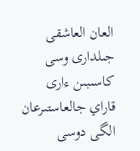العان العاشقى جىلدارى وسى كاسىبىن ءارى قاراي جالعاستىرعان الگى دوسى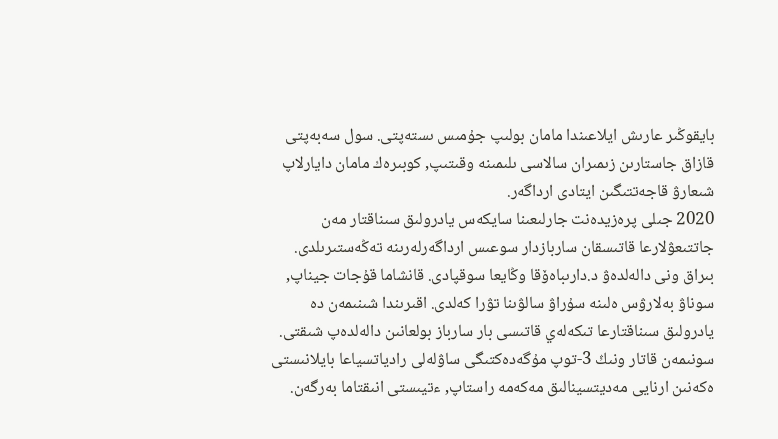بايقوڭىر عارىش ايلاعىندا مامان بولىپ جۇمىس ىستەپتى. سول سەبەپتى قازاق جاستارىن زىمىران سالاسى ىلىمىنە وقىتىپ, كوبىرەك مامان دايارلاپ شىعارۋ قاجەتتىگىن ايتادى ارداگەر.
2020 جىلى پرەزيدەنت جارلىعىنا سايكەس يادرولىق سىناقتار مەن جاتتىعۋلارعا قاتىسقان ساربازدار سوعىس ارداگەرلەرىنە تەڭەستىرىلدى. بىراق ونى دالەلدەۋ د.دارىباەۆقا وڭايعا سوقپادى. قانشاما قۇجات جيناپ, سوناۋ بەلارۋس ەلىنە سۇراۋ سالۋىنا تۋرا كەلدى. اقىرىندا شىنىمەن دە يادرولىق سىناقتارعا تىكەلەي قاتىسى بار سارباز بولعانىن دالەلدەپ شىقتى. سونىمەن قاتار ونىڭ 3-توپ مۇگەدەكتىگى ساۋلەلى رادياتسياعا بايلانىستى ەكەنىن ارنايى مەديتسينالىق مەكەمە راستاپ, ءتيىستى انىقتاما بەرگەن.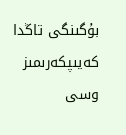بۇگىنگى تاڭدا كەيىپكەرىمىز وسى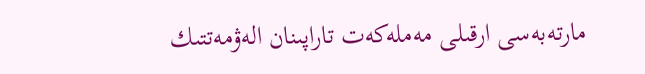مارتەبەسى ارقىلى مەملەكەت تاراپىنان الەۋمەتتىك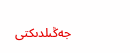جەڭىلدىكتى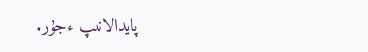پايدالانىپ ءجۇر.